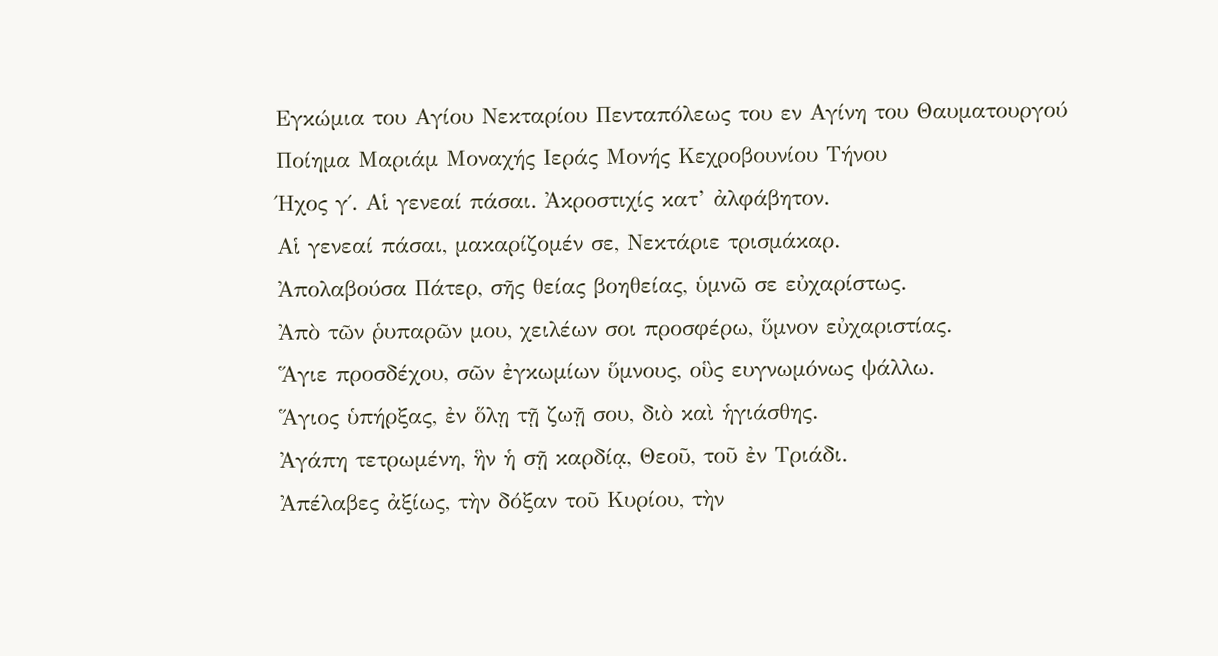Εγκώμια του Αγίου Νεκταρίου Πενταπόλεως του εν Αγίνη του Θαυματουργού
Ποίημα Μαριάμ Μοναχής Ιεράς Μονής Κεχροβουνίου Τήνου
Ήχος γ΄. Αἱ γενεαί πάσαι. Ἀκροστιχίς κατ’ ἀλφάβητον.
Αἱ γενεαί πάσαι, μακαρίζομέν σε, Νεκτάριε τρισμάκαρ.
Ἀπολαβούσα Πάτερ, σῆς θείας βοηθείας, ὑμνῶ σε εὐχαρίστως.
Ἀπὸ τῶν ῥυπαρῶν μου, χειλέων σοι προσφέρω, ὕμνον εὐχαριστίας.
Ἅγιε προσδέχου, σῶν ἐγκωμίων ὕμνους, οὓς ευγνωμόνως ψάλλω.
Ἅγιος ὑπήρξας, ἐν ὅλῃ τῇ ζωῇ σου, διὸ καὶ ἡγιάσθης.
Ἀγάπη τετρωμένη, ἣν ἡ σῇ καρδίᾳ, Θεοῦ, τοῦ ἐν Τριάδι.
Ἀπέλαβες ἀξίως, τὴν δόξαν τοῦ Κυρίου, τὴν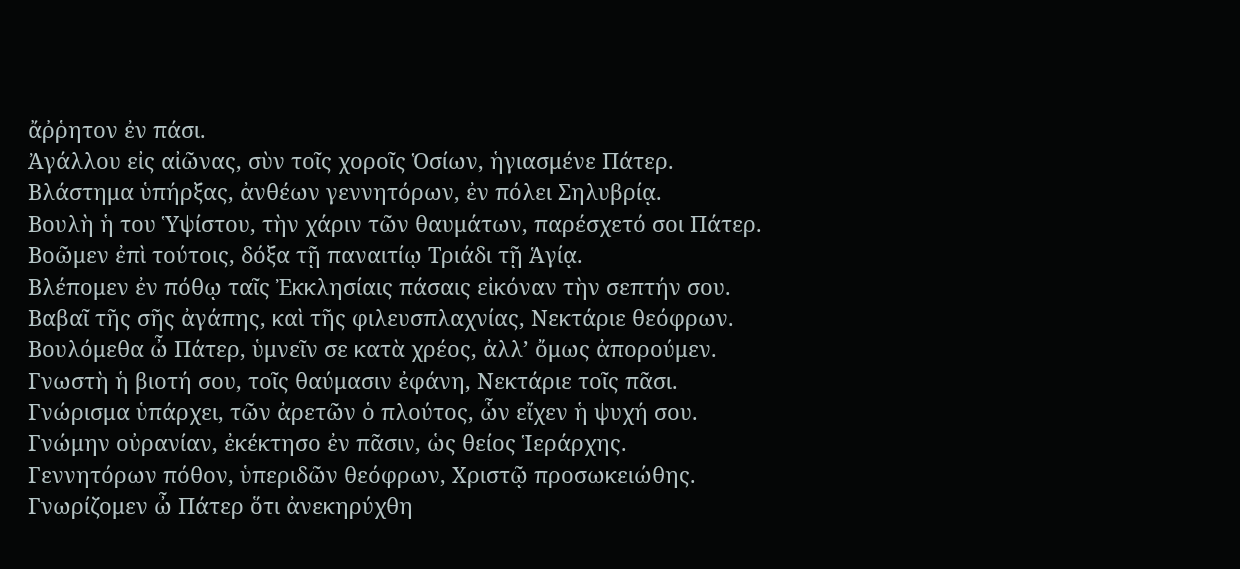ἄῤῥητον ἐν πάσι.
Ἀγάλλου εἰς αἰῶνας, σὺν τοῖς χοροῖς Ὁσίων, ἡγιασμένε Πάτερ.
Βλάστημα ὑπήρξας, ἀνθέων γεννητόρων, ἐν πόλει Σηλυβρίᾳ.
Βουλὴ ἡ του Ὑψίστου, τὴν χάριν τῶν θαυμάτων, παρέσχετό σοι Πάτερ.
Βοῶμεν ἐπὶ τούτοις, δόξα τῇ παναιτίῳ Τριάδι τῇ Ἁγίᾳ.
Βλέπομεν ἐν πόθῳ ταῖς Ἐκκλησίαις πάσαις εἰκόναν τὴν σεπτήν σου.
Βαβαῖ τῆς σῆς ἀγάπης, καὶ τῆς φιλευσπλαχνίας, Νεκτάριε θεόφρων.
Βουλόμεθα ὦ Πάτερ, ὑμνεῖν σε κατὰ χρέος, ἀλλ’ ὄμως ἀπορούμεν.
Γνωστὴ ἡ βιοτή σου, τοῖς θαύμασιν ἐφάνη, Νεκτάριε τοῖς πᾶσι.
Γνώρισμα ὑπάρχει, τῶν ἀρετῶν ὁ πλούτος, ὧν εἴχεν ἡ ψυχή σου.
Γνώμην οὐρανίαν, ἐκέκτησο ἐν πᾶσιν, ὡς θείος Ἱεράρχης.
Γεννητόρων πόθον, ὑπεριδῶν θεόφρων, Χριστῷ προσωκειώθης.
Γνωρίζομεν ὦ Πάτερ ὅτι ἀνεκηρύχθη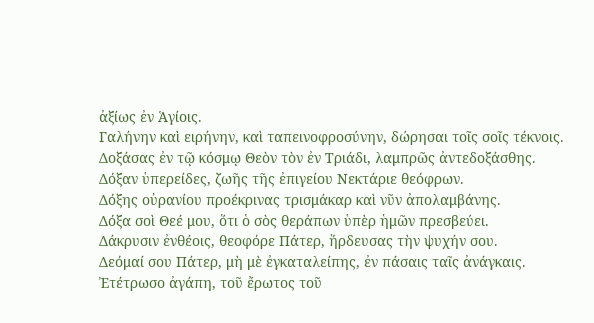ἀξίως ἐν Ἁγίοις.
Γαλήνην καὶ ειρήνην, καὶ ταπεινοφροσύνην, δώρησαι τοῖς σοῖς τέκνοις.
Δοξάσας ἐν τῷ κόσμῳ Θεὸν τὸν ἐν Τριάδι, λαμπρῶς ἀντεδοξάσθης.
Δόξαν ὑπερείδες, ζωῆς τῆς ἐπιγείου Νεκτάριε θεόφρων.
Δόξης οὐρανίου προέκρινας τρισμάκαρ καὶ νῦν ἀπολαμβάνης.
Δόξα σοὶ Θεέ μου, ὅτι ὁ σὸς θεράπων ὑπὲρ ἡμῶν πρεσβεύει.
Δάκρυσιν ἐνθέοις, θεοφόρε Πάτερ, ἥρδευσας τὴν ψυχήν σου.
Δεόμαί σου Πάτερ, μὴ μὲ ἐγκαταλείπης, ἐν πάσαις ταῖς ἀνάγκαις.
Ἐτέτρωσο ἀγάπη, τοῦ ἔρωτος τοῦ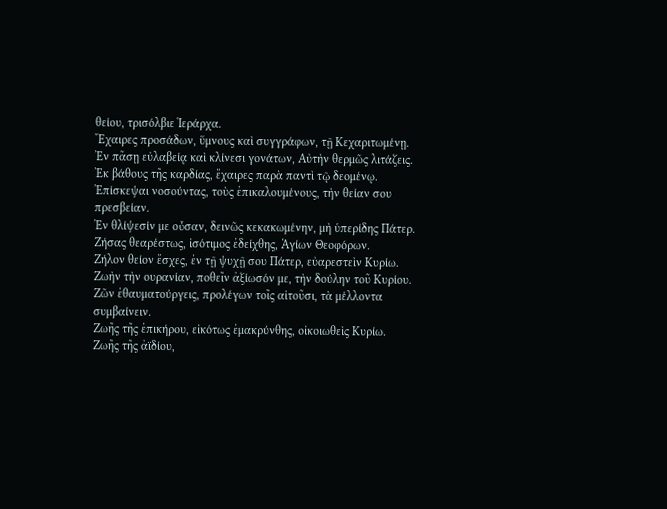θείου, τρισόλβιε Ἱεράρχα.
Ἔχαιρες προσάδων, ὕμνους καὶ συγγράφων, τῇ Κεχαριτωμένῃ.
Ἐν πᾶσῃ εὐλαβείᾳ καὶ κλίνεσι γονάτων, Αὐτὴν θερμῶς λιτάζεις.
Ἐκ βάθους τῆς καρδίας, ἔχαιρες παρὰ παντὶ τῷ δεομένῳ.
Ἐπίσκεψαι νοσούντας, τοὺς ἐπικαλουμένους, τὴν θείαν σου πρεσβείαν.
Ἐν θλίψεσίν με οὖσαν, δεινῶς κεκακωμένην, μὴ ὑπερίδης Πάτερ.
Ζήσας θεαρέστως, ἰσότιμος ἐδείχθης, Ἁγίων Θεοφόρων.
Ζήλον θείον ἔσχες, ἐν τῇ ψυχῇ σου Πάτερ, εὐαρεστεὶν Κυρίω.
Ζωὴν τὴν ουρανίαν, ποθεῖν ἀξίωσόν με, τὴν δούλην τοῦ Κυρίου.
Ζῶν ἐθαυματούργεις, προλέγων τοῖς αἰτοῦσι, τὰ μέλλοντα συμβαίνειν.
Ζωῆς τῆς ἐπικήρου, εἰκότως ἐμακρύνθης, οἰκοιωθεὶς Κυρίω.
Ζωῆς τῆς ἀϊδίου,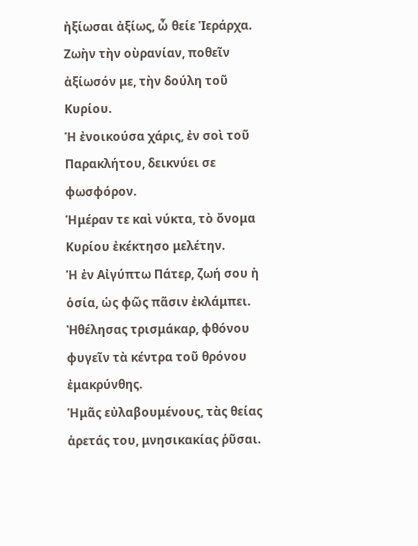ἠξίωσαι ἀξίως, ὦ θείε Ἱεράρχα.
Ζωὴν τὴν οὺρανίαν, ποθεῖν ἀξίωσόν με, τὴν δούλη τοῦ Κυρίου.
Ἡ ἐνοικούσα χάρις, ἐν σοὶ τοῦ Παρακλήτου, δεικνύει σε φωσφόρον.
Ἡμέραν τε καὶ νύκτα, τὸ ὄνομα Κυρίου ἐκέκτησο μελέτην.
Ἡ ἐν Αἰγύπτω Πάτερ, ζωή σου ἡ ὁσία, ὡς φῶς πᾶσιν ἐκλάμπει.
Ἠθέλησας τρισμάκαρ, φθόνου φυγεῖν τὰ κέντρα τοῦ θρόνου ἐμακρύνθης.
Ἡμᾶς εὐλαβουμένους, τὰς θείας ἀρετάς του, μνησικακίας ῥῦσαι.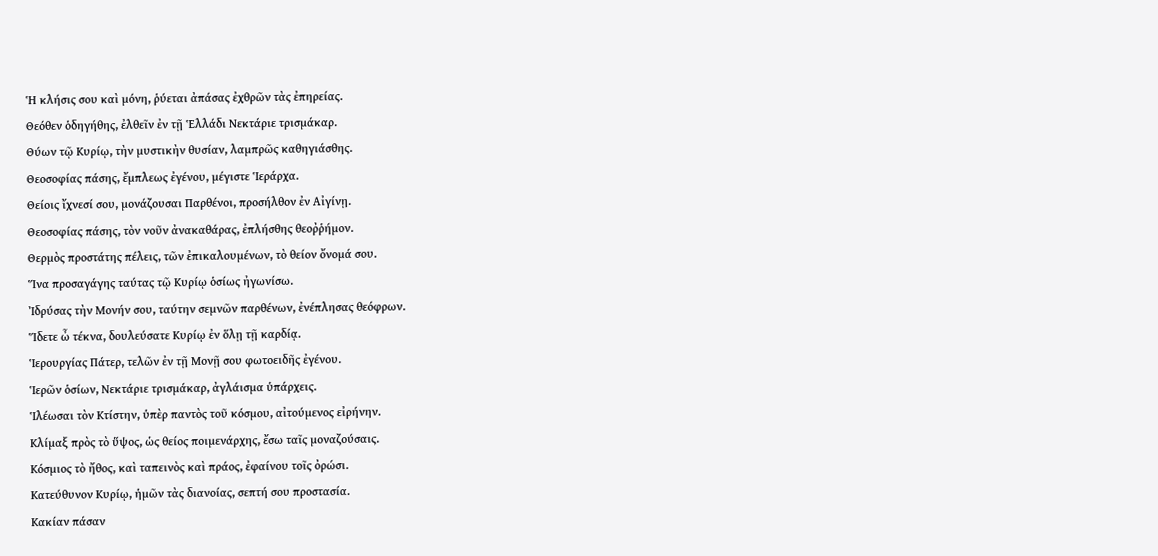Ἡ κλήσις σου καὶ μόνη, ῥύεται ἀπάσας ἐχθρῶν τὰς ἐπηρείας.
Θεόθεν ὁδηγήθης, ἐλθεῖν ἐν τῇ Ἑλλάδι Νεκτάριε τρισμάκαρ.
Θύων τῷ Κυρίῳ, τὴν μυστικὴν θυσίαν, λαμπρῶς καθηγιάσθης.
Θεοσοφίας πάσης, ἔμπλεως ἐγένου, μέγιστε Ἱεράρχα.
Θείοις ἴχνεσί σου, μονάζουσαι Παρθένοι, προσήλθον ἐν Αἰγίνῃ.
Θεοσοφίας πάσης, τὸν νοῦν ἀνακαθάρας, ἐπλήσθης θεοῤῥήμον.
Θερμὸς προστάτης πέλεις, τῶν ἐπικαλουμένων, τὸ θείον ὄνομά σου.
Ἵνα προσαγάγης ταύτας τῷ Κυρίῳ ὁσίως ἠγωνίσω.
Ἰδρύσας τὴν Μονήν σου, ταύτην σεμνῶν παρθένων, ἐνέπλησας θεόφρων.
Ἵδετε ὦ τέκνα, δουλεύσατε Κυρίῳ ἐν ὅλῃ τῇ καρδίᾳ.
Ἱερουργίας Πάτερ, τελῶν ἐν τῇ Μονῇ σου φωτοειδῆς ἐγένου.
Ἱερῶν ὁσίων, Νεκτάριε τρισμάκαρ, ἀγλάισμα ὑπάρχεις.
Ἱλέωσαι τὸν Κτίστην, ὑπὲρ παντὸς τοῦ κόσμου, αἰτούμενος εἰρήνην.
Κλίμαξ πρὸς τὸ ὕψος, ὡς θείος ποιμενάρχης, ἔσω ταῖς μοναζούσαις.
Κόσμιος τὸ ἤθος, καὶ ταπεινὸς καὶ πράος, ἐφαίνου τοῖς ὀρώσι.
Κατεύθυνον Κυρίῳ, ἡμῶν τὰς διανοίας, σεπτή σου προστασία.
Κακίαν πάσαν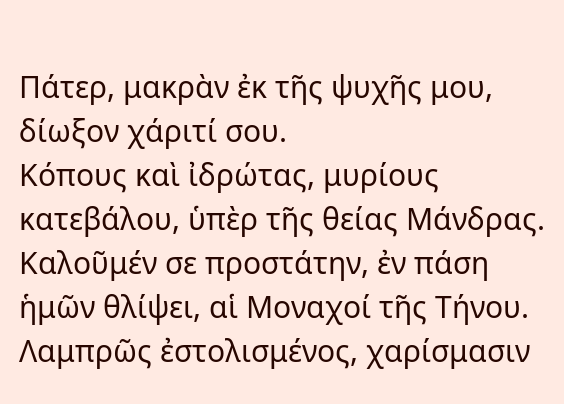Πάτερ, μακρὰν ἐκ τῆς ψυχῆς μου, δίωξον χάριτί σου.
Κόπους καὶ ἰδρώτας, μυρίους κατεβάλου, ὑπὲρ τῆς θείας Μάνδρας.
Καλοῦμέν σε προστάτην, ἐν πάση ἡμῶν θλίψει, αἱ Μοναχοί τῆς Τήνου.
Λαμπρῶς ἐστολισμένος, χαρίσμασιν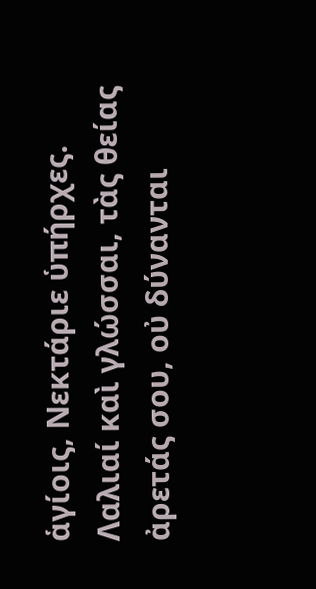ἁγίοις, Νεκτάριε ὑπήρχες.
Λαλιαί καὶ γλώσσαι, τὰς θείας ἀρετάς σου, οὐ δύνανται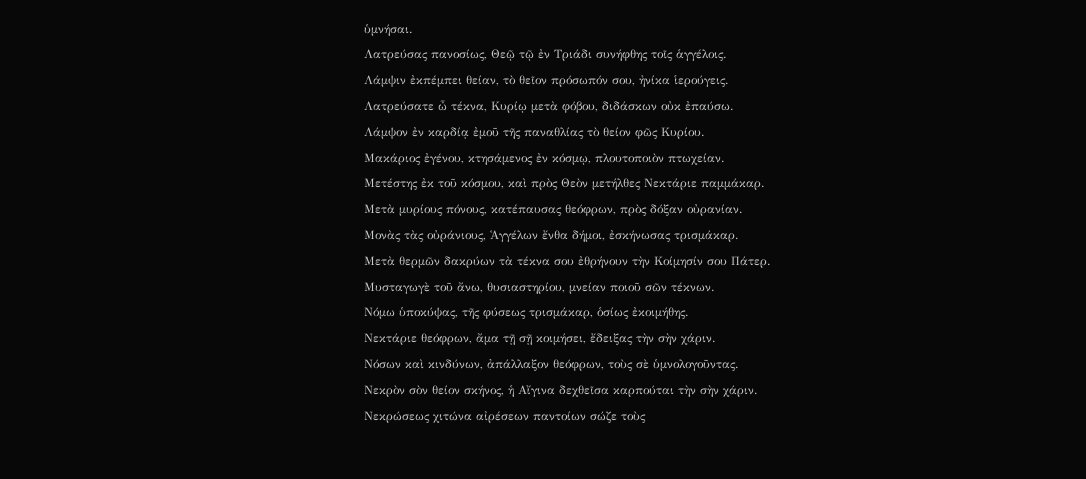ὑμνήσαι.
Λατρεύσας πανοσίως, Θεῷ τῷ ἐν Τριάδι συνήφθης τοῖς ἁγγέλοις.
Λάμψιν ἐκπέμπει θείαν, τὸ θεῖον πρόσωπόν σου, ἠνίκα ἱερούγεις.
Λατρεύσατε ὦ τέκνα, Κυρίῳ μετὰ φόβου, διδάσκων οὐκ ἐπαύσω.
Λάμψον ἐν καρδίᾳ ἐμοῦ τῆς παναθλίας τὸ θείον φῶς Κυρίου.
Μακάριος ἐγένου, κτησάμενος ἐν κόσμῳ, πλουτοποιὸν πτωχείαν.
Μετέστης ἐκ τοῦ κόσμου, καὶ πρὸς Θεὸν μετήλθες Νεκτάριε παμμάκαρ.
Μετὰ μυρίους πόνους, κατέπαυσας θεόφρων, πρὸς δόξαν οὐρανίαν.
Μονὰς τὰς οὐράνιους, Ἁγγέλων ἔνθα δήμοι, ἐσκήνωσας τρισμάκαρ.
Μετὰ θερμῶν δακρύων τὰ τέκνα σου ἐθρήνουν τὴν Κοίμησίν σου Πάτερ.
Μυσταγωγὲ τοῦ ἄνω, θυσιαστηρίου, μνείαν ποιοῦ σῶν τέκνων.
Νόμω ὑποκύψας, τῆς φύσεως τρισμάκαρ, ὁσίως ἐκοιμήθης.
Νεκτάριε θεόφρων, ἄμα τῇ σῇ κοιμήσει, ἔδειξας τὴν σὴν χάριν.
Νόσων καὶ κινδύνων, ἀπάλλαξον θεόφρων, τοὺς σὲ ὑμνολογοῦντας.
Νεκρὸν σὸν θείον σκήνος, ἡ Αἴγινα δεχθεῖσα καρπούται τὴν σὴν χάριν.
Νεκρώσεως χιτώνα αἰρέσεων παντοίων σώζε τοὺς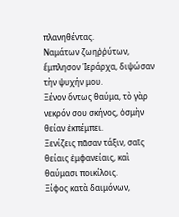πλανηθέντας.
Ναμάτων ζωηῤῥύτων, ἔμπλησον Ἱεράρχα, διψώσαν τὴν ψυχήν μου.
Ξένον ὄντως θαύμα, τὸ γὰρ νεκρόν σου σκήνος, ὀσμὴν θείαν ἐκπέμπει.
Ξενίζεις πᾶσαν τάξιν, σαῖς θείαις ἐμφανείαις, καὶ θαύμασι ποικίλοις.
Ξίφος κατὰ δαιμόνων,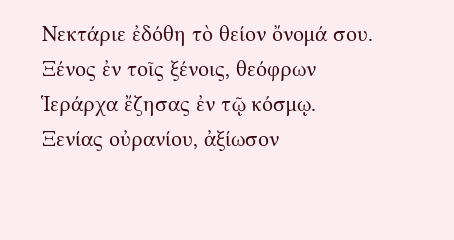Νεκτάριε ἐδόθη τὸ θείον ὄνομά σου.
Ξένος ἐν τοῖς ξένοις, θεόφρων Ἱεράρχα ἔζησας ἐν τῷ κόσμῳ.
Ξενίας οὐρανίου, ἀξίωσον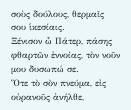σοὺς δούλους, θερμαῖς σου ἱκεσίαις.
Ξένισον ὦ Πάτερ, πάσης φθαρτῶν ἐννοίας, τὸν νοῦν μου δυσωπώ σε.
Ὅτε τὸ σὸν πνεύμα, εἰς οὐρανοῦς ἀνήλθε,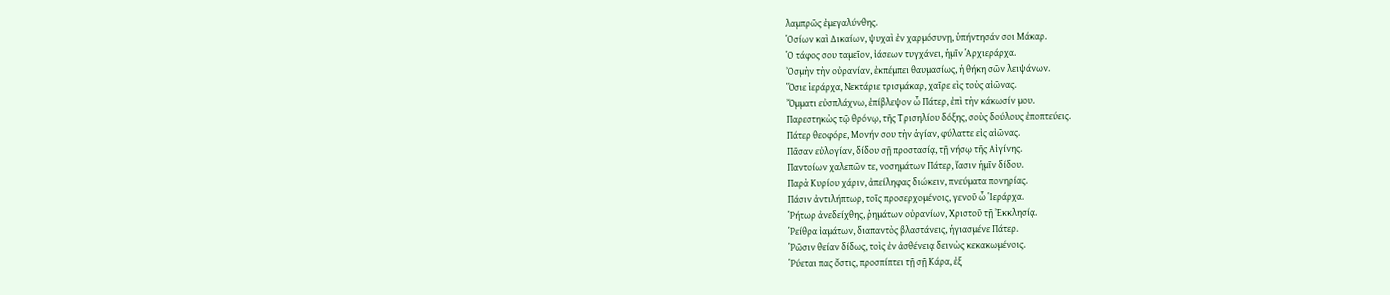λαμπρῶς ἐμεγαλύνθης.
Ὁσίων καὶ Δικαίων, ψυχαὶ ἐν χαρμόσυνῃ, ὑπήντησάν σοι Μάκαρ.
Ὁ τάφος σου ταμεῖον, ἰάσεων τυγχάνει, ἡμῖν Ἁρχιεράρχα.
Ὀσμὴν τὴν οὐρανίαν, ἐκπέμπει θαυμασίως, ἡ θήκη σῶν λειψάνων.
Ὅσιε ἱεράρχα, Νεκτάριε τρισμάκαρ, χαῖρε εὶς τοὺς αἰῶνας.
Ὄμματι εὐσπλάχνω, ἐπίβλεψον ὦ Πάτερ, ἐπὶ τὴν κάκωσίν μου.
Παρεστηκὼς τῷ θρόνῳ, τῆς Τρισηλίου δόξης, σοὺς δούλους ἐποπτεύεις.
Πάτερ θεοφόρε, Μονήν σου τὴν ἁγίαν, φύλαττε εἰς αἰῶνας.
Πᾶσαν εὐλογίαν, δίδου σῇ προστασίᾳ, τῇ νήσῳ τῆς Αἰγίνης.
Παντοίων χαλεπῶν τε, νοσημάτων Πάτερ, ἴασιν ἡμῖν δίδου.
Παρὰ Κυρίου χάριν, ἀπείληφας διώκειν, πνεύματα πονηρίας.
Πάσιν ἀντιλήπτωρ, τοῖς προσερχομένοις, γενοῦ ὦ Ἱεράρχα.
Ῥήτωρ ἀνεδείχθης, ῥημάτων οὐρανίων, Χριστοῦ τῇ Ἐκκλησίᾳ.
Ῥείθρα ἰαμάτων, διαπαντὸς βλαστάνεις, ἡγιασμένε Πάτερ.
Ῥῶσιν θείαν δίδως, τοὶς ἐν ἀσθένειᾳ δεινὼς κεκακωμένοις.
Ῥύεται πας ὄστις, προσπίπτει τῇ σῇ Κάρα, ἐξ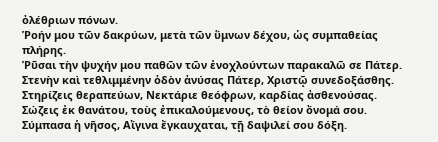ὀλέθριων πόνων.
Ῥοήν μου τῶν δακρύων, μετὰ τῶν ὕμνων δέχου, ὡς συμπαθείας πλήρης.
Ῥῦσαι τὴν ψυχήν μου παθῶν τῶν ἐνοχλούντων παρακαλῶ σε Πάτερ.
Στενὴν καὶ τεθλιμμένην ὁδὸν ἀνύσας Πάτερ, Χριστῷ συνεδοξάσθης.
Στηρίζεις θεραπεύων, Νεκτάριε θεόφρων, καρδίας ἀσθενούσας.
Σώζεις ἐκ θανάτου, τοὺς ἐπικαλούμενους, τὸ θείον ὄνομά σου.
Σύμπασα ἡ νῆσος, Αἴγινα ἔγκαυχαται, τῇ δαψιλεί σου δόξη.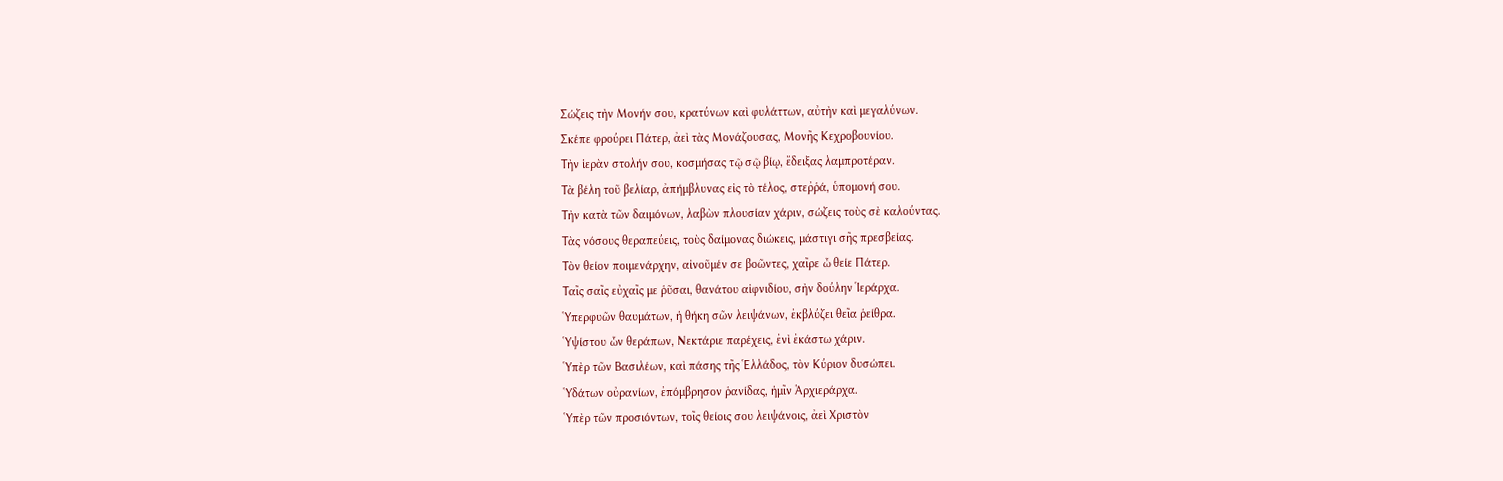Σώζεις τὴν Μονήν σου, κρατύνων καὶ φυλάττων, αὐτὴν καὶ μεγαλύνων.
Σκέπε φρούρει Πάτερ, ἀεὶ τὰς Μονάζουσας, Μονῆς Κεχροβουνίου.
Τὴν ἱερὰν στολήν σου, κοσμήσας τῷ σῷ βίῳ, ἔδειξας λαμπροτέραν.
Τὰ βέλη τοῦ βελίαρ, ἀπήμβλυνας εἰς τὸ τέλος, στεῤῥά, ὑπομονή σου.
Τὴν κατὰ τῶν δαιμόνων, λαβὼν πλουσίαν χάριν, σώζεις τοὺς σὲ καλούντας.
Τὰς νόσους θεραπεύεις, τοὺς δαίμονας διώκεις, μάστιγι σῆς πρεσβείας.
Τὸν θείον ποιμενάρχην, αἰνοῦμέν σε βοῶντες, χαῖρε ὦ θείε Πάτερ.
Ταῖς σαῖς εὐχαῖς με ῥῦσαι, θανάτου αἰφνιδίου, σὴν δούλην Ἱεράρχα.
Ὑπερφυῶν θαυμάτων, ἡ θήκη σῶν λειψάνων, ἐκβλύζει θεῖα ῥείθρα.
Ὑψίστου ὧν θεράπων, Νεκτάριε παρέχεις, ἐνὶ ἐκάστω χάριν.
Ὑπὲρ τῶν Βασιλέων, καὶ πάσης τῆς Ἑλλάδος, τὸν Κύριον δυσώπει.
Ὑδάτων οὐρανίων, ἐπόμβρησον ῥανίδας, ἡμῖν Ἁρχιεράρχα.
Ὑπὲρ τῶν προσιόντων, τοῖς θείοις σου λειψάνοις, ἀεὶ Χριστὸν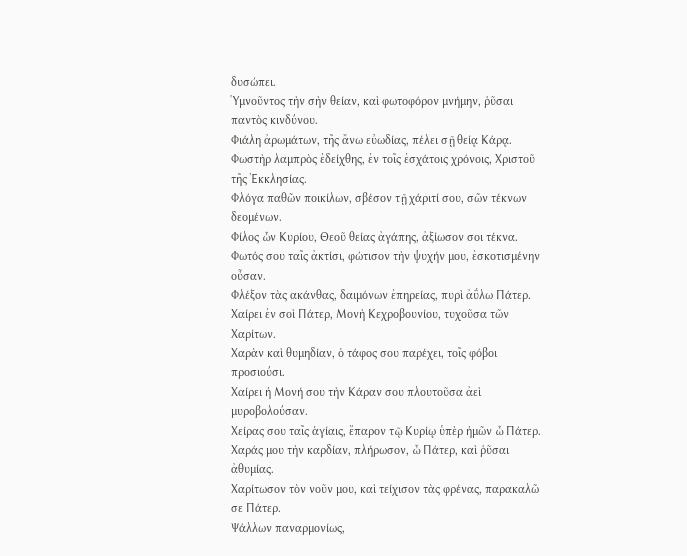δυσώπει.
Ὑμνοῦντος τὴν σὴν θείαν, καὶ φωτοφόρον μνήμην, ῥῦσαι παντὸς κινδύνου.
Φιάλη ἀρωμάτων, τῆς ἄνω εὐωδίας, πέλει σῇ θείᾳ Κάρᾳ.
Φωστὴρ λαμπρὸς ἐδείχθης, ἐν τοῖς ἐσχάτοις χρόνοις, Χριστοῦ τῆς Ἐκκλησίας.
Φλόγα παθῶν ποικίλων, σβέσον τῇ χάριτί σου, σῶν τέκνων δεομένων.
Φίλος ὧν Κυρίου, Θεοῦ θείας ἀγάπης, ἀξίωσον σοι τέκνα.
Φωτός σου ταῖς ἀκτίσι, φώτισον τὴν ψυχήν μου, ἐσκοτισμένην οὖσαν.
Φλέξον τὰς ακάνθας, δαιμόνων ἐπηρείας, πυρὶ ἀΰλω Πάτερ.
Χαίρει ἐν σοὶ Πάτερ, Μονὴ Κεχροβουνίου, τυχοῦσα τῶν Χαρίτων.
Χαρὰν καὶ θυμηδίαν, ὁ τάφος σου παρέχει, τοῖς φόβοι προσιούσι.
Χαίρει ἡ Μονή σου τὴν Κάραν σου πλουτοῦσα ἀεὶ μυροβολούσαν.
Χείρας σου ταῖς ἁγίαις, ἔπαρον τῷ Κυρίῳ ὑπὲρ ἡμῶν ὦ Πάτερ.
Χαράς μου τὴν καρδίαν, πλήρωσον, ὦ Πάτερ, καὶ ῥῦσαι ἀθυμίας.
Χαρίτωσον τὸν νοῦν μου, καὶ τείχισον τὰς φρένας, παρακαλῶ σε Πάτερ.
Ψάλλων παναρμονίως,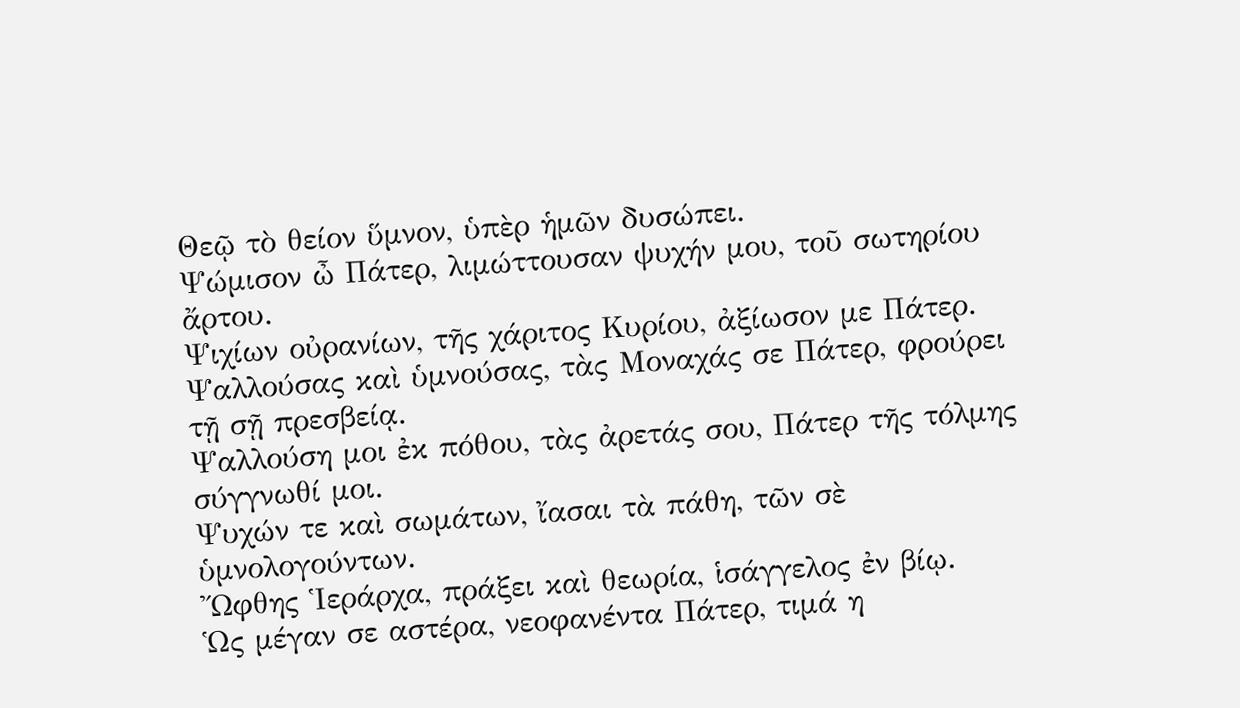Θεῷ τὸ θείον ὕμνον, ὑπὲρ ἡμῶν δυσώπει.
Ψώμισον ὦ Πάτερ, λιμώττουσαν ψυχήν μου, τοῦ σωτηρίου ἄρτου.
Ψιχίων οὐρανίων, τῆς χάριτος Κυρίου, ἀξίωσον με Πάτερ.
Ψαλλούσας καὶ ὑμνούσας, τὰς Μοναχάς σε Πάτερ, φρούρει τῇ σῇ πρεσβείᾳ.
Ψαλλούση μοι ἐκ πόθου, τὰς ἀρετάς σου, Πάτερ τῆς τόλμης σύγγνωθί μοι.
Ψυχών τε καὶ σωμάτων, ἴασαι τὰ πάθη, τῶν σὲ ὑμνολογούντων.
Ὤφθης Ἱεράρχα, πράξει καὶ θεωρία, ἱσάγγελος ἐν βίῳ.
Ὡς μέγαν σε αστέρα, νεοφανέντα Πάτερ, τιμά η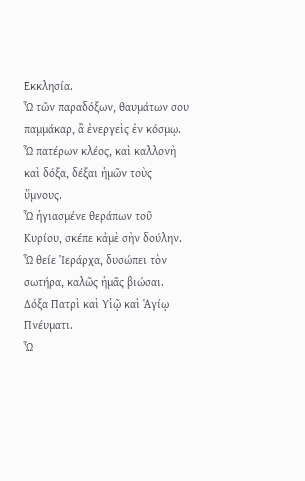Εκκλησία.
Ὦ τῶν παραδόξων, θαυμάτων σου παμμάκαρ, ἂ ἐνεργεὶς ἐν κόσμῳ.
Ὦ πατέρων κλέος, καὶ καλλονὴ καὶ δόξα, δέξαι ἡμῶν τοὺς ὕμνους.
Ὦ ἡγιασμένε θεράπων τοῦ Κυρίου, σκέπε κἀμὲ σὴν δούλην.
Ὦ θείε Ἱεράρχα, δυσώπει τὸν σωτήρα, καλῶς ἡμᾶς βιώσαι.
Δόξα Πατρὶ καὶ Υἱῷ καὶ Ἁγίῳ Πνέυματι.
Ὦ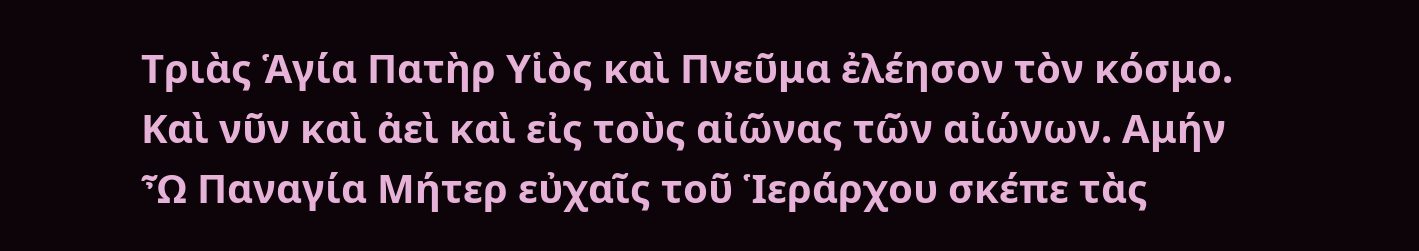Τριὰς Ἁγία Πατὴρ Υἱὸς καὶ Πνεῦμα ἐλέησον τὸν κόσμο.
Καὶ νῦν καὶ ἀεὶ καὶ εἰς τοὺς αἰῶνας τῶν αἰώνων. Αμήν
Ὦ Παναγία Μήτερ εὐχαῖς τοῦ Ἱεράρχου σκέπε τὰς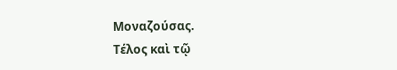Μοναζούσας.
Τέλος καὶ τῷ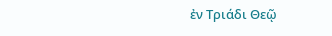ἐν Τριάδι Θεῷ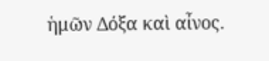ἡμῶν Δόξα καὶ αἶνος.